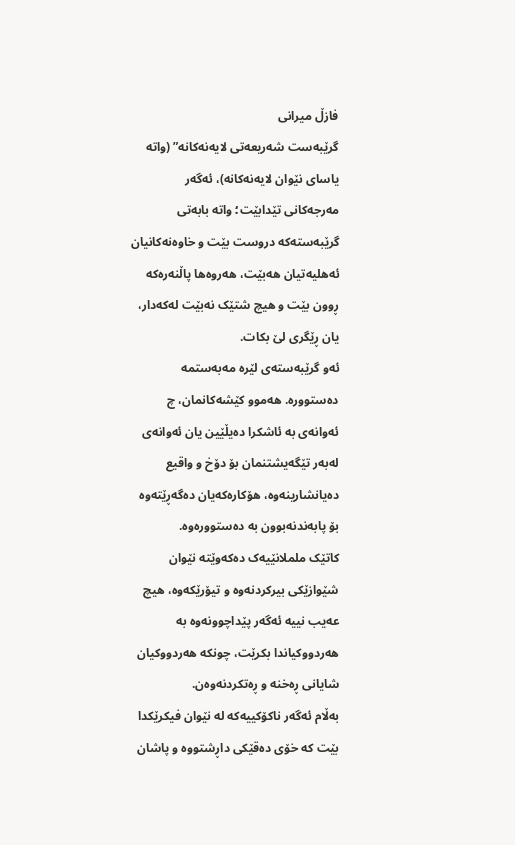فازڵ میرانی
گرێبەست شەریعەتی لایەنەکانە” (واتە یاسای نێوان لایەنەکانە)، ئەگەر مەرجەکانی تێدابێت؛ واتە بابەتی گرێبەستەکە دروست بێت و خاوەنەکانیان ئەهلیەتیان هەبێت، هەروەها پاڵنەرەکە ڕوون بێت و هیچ شتێک نەبێت لەکەدار، یان ڕێگری لێ بکات.
ئەو گرێبەستەی لێرە مەبەستمە دەستوورە. هەموو کێشەکانمان، چ ئەوانەی بە ئاشکرا دەیڵێین یان ئەوانەی لەبەر تێگەیشتنمان بۆ دۆخ و واقیع دەیانشارینەوە، هۆکارەکەیان دەگەڕێتەوە بۆ پابەندنەبوون بە دەستوورەوە.
کاتێک ململانێیەک دەکەوێتە نێوان شێوازێکی بیرکردنەوە و تیۆرێکەوە، هیچ عەیب نییە ئەگەر پێداچوونەوە بە هەردووکیاندا بکرێت، چونکە هەردووکیان شایانی ڕەخنە و ڕەتکردنەوەن.
بەڵام ئەگەر ناکۆکییەکە لە نێوان فیکرێکدا بێت کە خۆی دەقێکی داڕشتووە و پاشان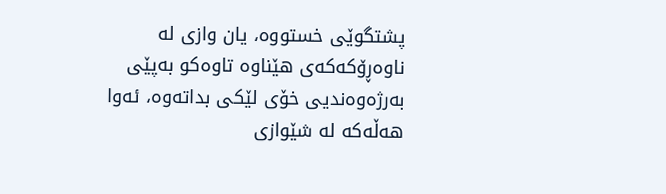پشتگوێی خستووە، یان وازی لە ناوەڕۆکەکەی هێناوە تاوەکو بەپێی بەرژەوەندیی خۆی لێکی بداتەوە، ئەوا هەڵەکە لە شێوازی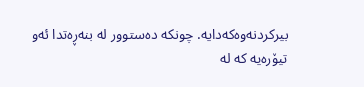بیرکردنەوەکەدایە. چونکە دەستوور لە بنەڕەتدا ئەو تیۆرەیە کە لە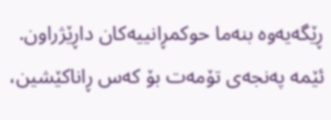ڕێگەیەوە بنەما حوکمڕانییەکان داڕێژراون.
ئێمە پەنجەی تۆمەت بۆ کەس ڕاناکێشین،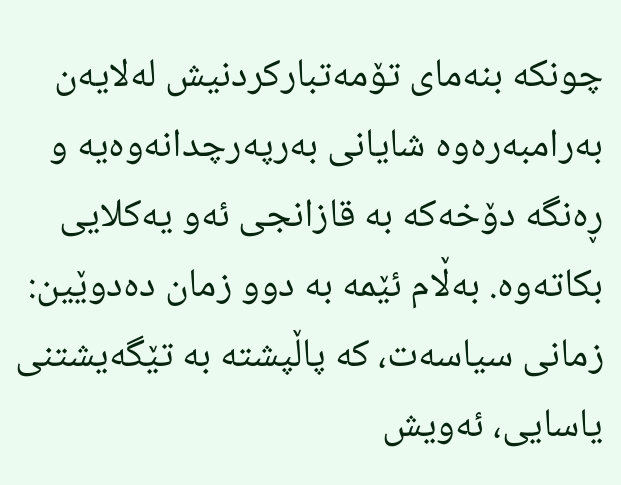چونکە بنەمای تۆمەتبارکردنیش لەلایەن بەرامبەرەوە شایانی بەرپەرچدانەوەیە و ڕەنگە دۆخەکە بە قازانجی ئەو یەکلایی بکاتەوە. بەڵام ئێمە بە دوو زمان دەدوێین: زمانی سیاسەت، کە پاڵپشتە بە تێگەیشتنی یاسایی، ئەویش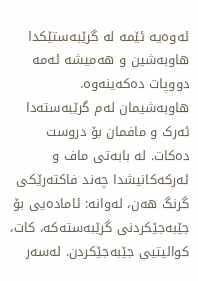ئەوەیە ئێمە لە گرێبەستێکدا هاوبەشین و هەمیشە ئەمە دووپات دەکەینەوە. هاوبەشیمان لەم گرێبەستەدا ئەرک و مافمان بۆ دروست دەکات. لە بابەتی ماف و ئەرکەکانیشدا چەند فاکتەرێکی گرنگ هەن، لەوانە: ئامادەیی بۆ جێبەجێکردنی گرێبەستەکە، کات، کوالیتیی جێبەجێکردن. لەسەر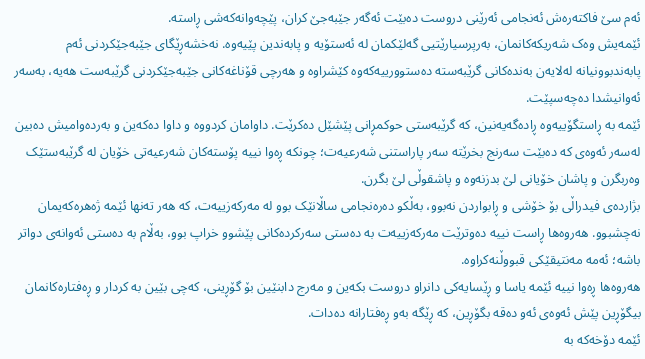ئەم سێ فاکتەرەش ئەنجامی ئەرێنی دروست دەبێت ئەگەر جێبەجێ کران، پێچەوانەکەشی ڕاستە.
ئێمەیش وەک شەریکەکانمان، بەرپرسیارێتیی گەلێکمان لە ئەستۆیە و پابەندین پێیەوە. نەخشەڕێگای جێبەجێکردنی ئەم پابەندبوونیانە لەلایەن بەندەکانی گرێبەستە دەستوورییەکەوە کێشراوە و هەرچی قۆناغەکانی جێبەجێکردنی گرێبەست هەیە، بەسەر ئەوانیشدا دەچەسپێت.
ئێمە بە ڕاستگۆییەوە ڕادەگەیەنین، کە گرێبەستی حوکمڕانی پێشێل دەکرێت. داوامان کردووە و داوا دەکەین و بەردەوامیش دەبین لەسەر ئەوەی کە دەبێت سەرنج بخرێتە سەر پاراستنی شەرعیەت؛ چونکە ڕەوا نییە پۆستەکان شەرعیەتی خۆیان لە گرێبەستێک وەربگرن و پاشان خۆیانی لێ بدزنەوە و پاشقوڵی لێ بگرن.
بژاردەی فیدراڵی بۆ خۆشی و ڕابواردن نەبوو، بەڵکو دەرەنجامی ساڵانێک بوو لە مەرکەزییەت، کە هەر تەنها ئێمە ژەهرەکەیمان نەچشبوو. هەروەها ڕاست نییە دەوترێت مەرکەزییەت بە دەستی سەرکردەکانی پێشوو خراپ بوو، بەڵام بە دەستی ئەوانەی دواتر باشە؛ ئەمە مەنتیقێکی قبووڵنەکراوە.
هەروەها ڕەوا نییە ئێمە یاسا و ڕێسایەکی دانراو دروست بکەین و مەرج دابنێین بۆ گۆڕینی، کەچی بێین بە کردار و ڕەفتارەکانمان بیگۆڕین پێش ئەوەی ئەو دەقە بگۆڕین، کە ڕێگە بەو ڕەفتارانە دەدات.
ئێمە دۆخەکە بە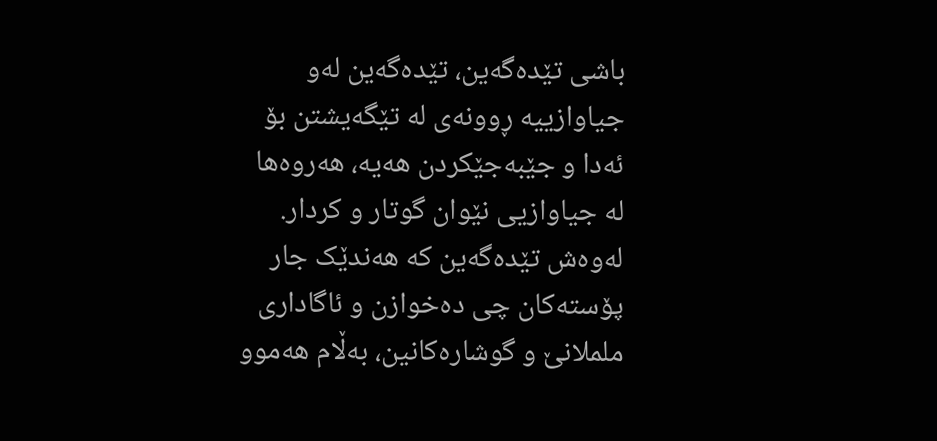باشی تێدەگەین، تێدەگەین لەو جیاوازییە ڕوونەی لە تێگەیشتن بۆ ئەدا و جێبەجێکردن هەیە، هەروەها لە جیاوازیی نێوان گوتار و کردار. لەوەش تێدەگەین کە هەندێک جار پۆستەکان چی دەخوازن و ئاگاداری ململانێ و گوشارەکانین، بەڵام هەموو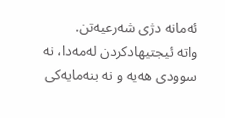ئەمانە دژی شەرعیەتن.
واتە ئیجتیهادکردن لەمەدا، نە سوودی هەیە و نە بنەمایەکی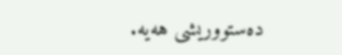دەستووریشی هەیە.